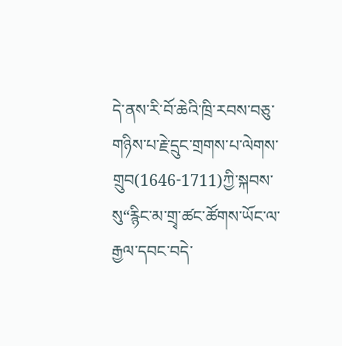དེ་ནས་རི་བོ་ཆེའི་ཁྲི་རབས་བཅུ་གཉིས་པ་རྗེ་དྲུང་གྲགས་པ་ལེགས་གྲུབ(1646-1711)ཀྱི་སྐབས་སུ“རྙིང་མ་གྲྭ་ཚང་ཚོགས་ཡོང་ལ་རྒྱལ་དབང་བདེ་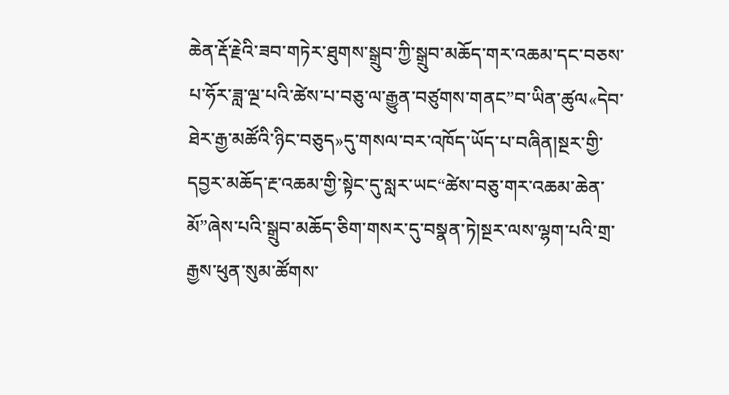ཆེན་རྡོ་རྗེའི་ཟབ་གཏེར་ཐུགས་སྒྲུབ་ཀྱི་སྒྲུབ་མཆོད་གར་འཆམ་དང་བཅས་པ་ཧོར་ཟླ་ལྔ་པའི་ཚེས་པ་བཅུ་ལ་རྒྱུན་བཙུགས་གནང”བ་ཡིན་ཚུལ«དེབ་ཐེར་རྒྱ་མཚོའི་ཉིང་བཅུད»དུ་གསལ་བར་འཁོད་ཡོད་པ་བཞིན།སྔར་གྱི་དབྱར་མཆོད་རྔ་འཆམ་གྱི་སྟེང་དུ་སླར་ཡང“ཚེས་བཅུ་གར་འཆམ་ཆེན་མོ”ཞེས་པའི་སྒྲུབ་མཆོད་ཅིག་གསར་དུ་བསྣན་ཏེ།སྔར་ལས་ལྷག་པའི་གྲ་རྒྱས་ཕུན་སུམ་ཚོགས་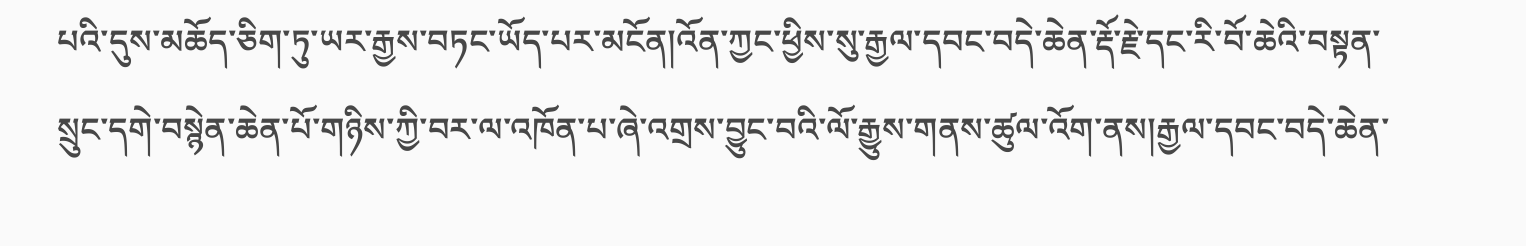པའི་དུས་མཆོད་ཅིག་ཏུ་ཡར་རྒྱས་བཏང་ཡོད་པར་མངོན།འོན་ཀྱང་ཕྱིས་སུ་རྒྱལ་དབང་བདེ་ཆེན་རྡོ་རྗེ་དང་རི་བོ་ཆེའི་བསྟན་སྲུང་དགེ་བསྙེན་ཆེན་པོ་གཉིས་ཀྱི་བར་ལ་འཁོན་པ་ཞེ་འགྲས་བྱུང་བའི་ལོ་རྒྱུས་གནས་ཚུལ་འོག་ནས།རྒྱལ་དབང་བདེ་ཆེན་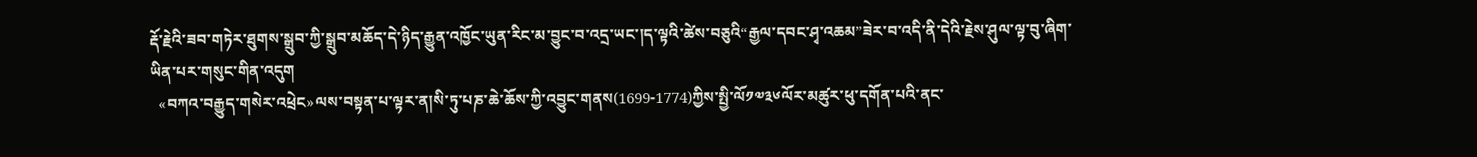རྡོ་རྗེའི་ཟབ་གཏེར་ཐུགས་སྒྲུབ་ཀྱི་སྒྲུབ་མཆོད་དེ་ཉིད་རྒྱུན་འཁྱོང་ཡུན་རིང་མ་བྱུང་བ་འདྲ་ཡང་།ད་ལྟའི་ཚེས་བཅུའི“རྒྱལ་དབང་ཤྭ་འཆམ”ཟེར་བ་འདི་ནི་དེའི་རྗེས་ཤུལ་ལྟ་བུ་ཞིག་ཡིན་པར་གསུང་གིན་འདུག
  «བཀའ་བརྒྱུད་གསེར་འཕྲེང»ལས་བསྟན་པ་ལྟར་ན།སི་ཏུ་པཎ་ཆེ་ཆོས་ཀྱི་འབྱུང་གནས(1699-1774)ཀྱིས་སྤྱི་ལོ༡༧༣༦ལོར་མཚུར་ཕུ་དགོན་པའི་ནང་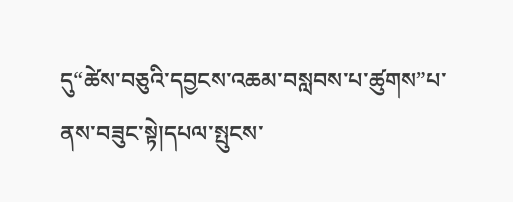དུ“ཚེས་བཅུའི་དབྱངས་འཆམ་བསླབས་པ་ཚུགས”པ་ནས་བཟུང་སྟེ།དཔལ་སྤུངས་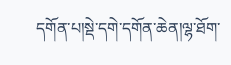དགོན་པ།སྡེ་དགེ་དགོན་ཆེན།ལྷ་ཐོག་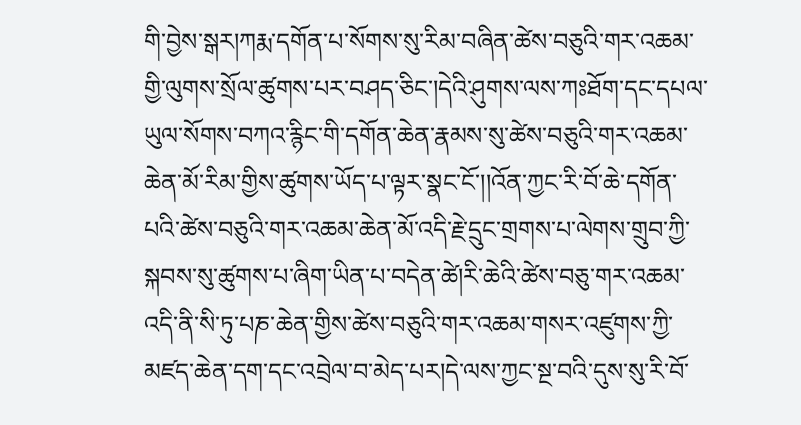གི་བྱེས་སྒར།ཀརྨ་དགོན་པ་སོགས་སུ་རིམ་བཞིན་ཚེས་བཅུའི་གར་འཆམ་གྱི་ལུགས་སྲོལ་ཚུགས་པར་བཤད་ཅིང་།དེའི་ཤུགས་ལས་ཀཿཐོག་དང་དཔལ་ཡུལ་སོགས་བཀའ་རྙིང་གི་དགོན་ཆེན་རྣམས་སུ་ཚེས་བཅུའི་གར་འཆམ་ཆེན་མོ་རིམ་གྱིས་ཚུགས་ཡོད་པ་ལྟར་སྣང་ངོ་།།འོན་ཀྱང་རི་བོ་ཆེ་དགོན་པའི་ཚེས་བཅུའི་གར་འཆམ་ཆེན་མོ་འདི་རྗེ་དྲུང་གྲགས་པ་ལེགས་གྲུབ་ཀྱི་སྐབས་སུ་ཚུགས་པ་ཞིག་ཡིན་པ་བདེན་ཚེ།རི་ཆེའི་ཚེས་བཅུ་གར་འཆམ་འདི་ནི་སི་ཏུ་པཎ་ཆེན་གྱིས་ཚེས་བཅུའི་གར་འཆམ་གསར་འཛུགས་ཀྱི་མཛད་ཆེན་དག་དང་འབྲེལ་བ་མེད་པར།དེ་ལས་ཀྱང་སྔ་བའི་དུས་སུ་རི་བོ་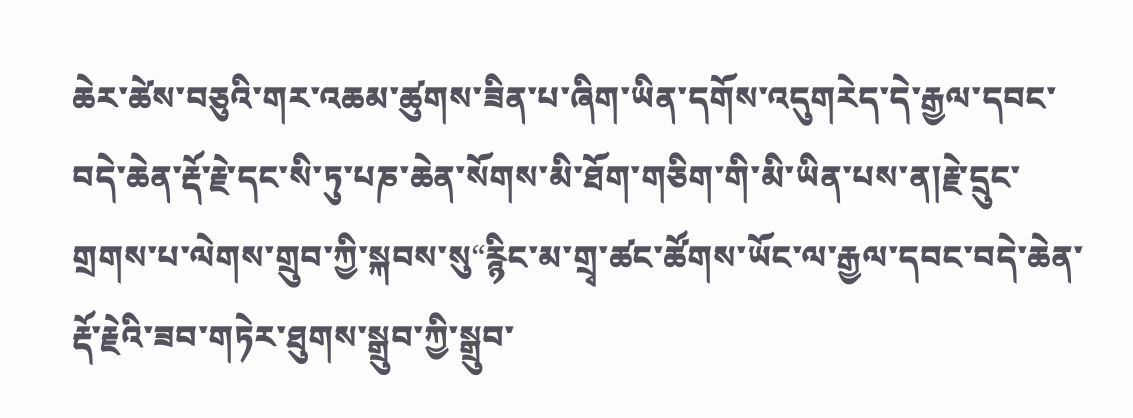ཆེར་ཚེས་བཅུའི་གར་འཆམ་ཚུགས་ཟིན་པ་ཞིག་ཡིན་དགོས་འདུགརེད་དེ་རྒྱལ་དབང་བདེ་ཆེན་རྡོ་རྗེ་དང་སི་ཏུ་པཎ་ཆེན་སོགས་མི་ཐོག་གཅིག་གི་མི་ཡིན་པས་ན།རྗེ་དྲུང་གྲགས་པ་ལེགས་གྲུབ་ཀྱི་སྐབས་སུ“རྙིང་མ་གྲྭ་ཚང་ཚོགས་ཡོང་ལ་རྒྱལ་དབང་བདེ་ཆེན་རྡོ་རྗེའི་ཟབ་གཏེར་ཐུགས་སྒྲུབ་ཀྱི་སྒྲུབ་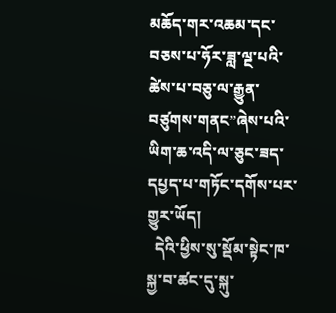མཆོད་གར་འཆམ་དང་བཅས་པ་ཧོར་ཟླ་ལྔ་པའི་ཚེས་པ་བཅུ་ལ་རྒྱུན་བཙུགས་གནང”ཞེས་པའི་ཡིག་ཆ་འདི་ལ་ཅུང་ཟད་དཔྱད་པ་གཏོང་དགོས་པར་གྱུར་ཡོད།
  དེའི་ཕྱིས་སུ་སྡོམ་སྟེང་ཁ་སྐྱ་བ་ཚང་དུ་སྐུ་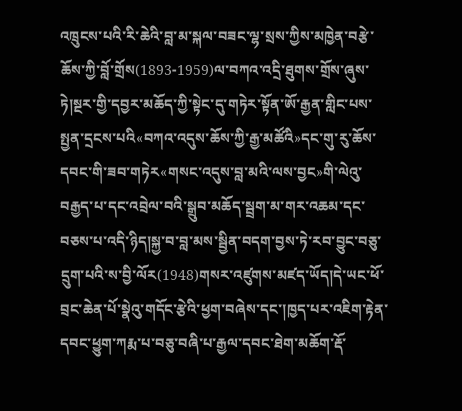འཁྲུངས་པའི་རི་ཆེའི་བླ་མ་སྐལ་བཟང་ལྷ་སྲས་ཀྱིས་མཁྱེན་བརྩེ་ཆོས་ཀྱི་བློ་གྲོས(1893-1959)ལ་བཀའ་འདྲི་ཐུགས་གྲོས་ཞུས་ཏེ།སྔར་གྱི་དབྱར་མཆོད་ཀྱི་སྟེང་དུ་གཏེར་སྟོན་ཨོ་རྒྱན་གླིང་པས་སྤྱན་དྲངས་པའི«བཀའ་འདུས་ཆོས་ཀྱི་རྒྱ་མཚོའི»དང་གུ་རུ་ཆོས་དབང་གི་ཟབ་གཏེར«གསང་འདུས་བླ་མའི་ལས་བྱང»གི་ལེའུ་བརྒྱད་པ་དང་འབྲེལ་བའི་སྒྲུབ་མཆོད་སྦྲག་མ་གར་འཆམ་དང་བཅས་པ་འདི་ཉིད།སྐྱ་བ་བླ་མས་སྦྱིན་བདག་བྱས་ཏེ་རབ་བྱུང་བཅུ་དྲུག་པའི་ས་བྱི་ལོར(1948)གསར་འཛུགས་མཛད་ཡོད།དེ་ཡང་ཕོ་བྲང་ཆེན་པོ་སྣེའུ་གདོང་རྩེའི་ཕྱག་བཞེས་དང་།ཁྱད་པར་འཇིག་རྟེན་དབང་ཕྱུག་ཀརྨ་པ་བཅུ་བཞི་པ་རྒྱལ་དབང་ཐེག་མཆོག་རྡོ་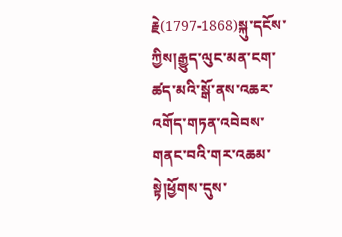རྗེ(1797-1868)སྐུ་དངོས་ཀྱིས།རྒྱུད་ལུང་མན་ངག་ཚད་མའི་སྒོ་ནས་འཆར་འགོད་གཏན་འབེབས་གནང་བའི་གར་འཆམ་སྟེ།ཕྱོགས་དུས་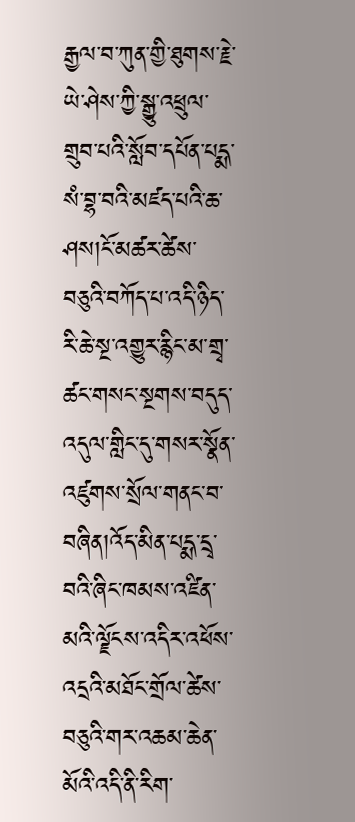རྒྱལ་བ་ཀུན་གྱི་ཐུགས་རྗེ་ཡེ་ཤེས་ཀྱི་སྒྱུ་འཕྲུལ་གྲུབ་པའི་སློབ་དཔོན་པདྨ་སཾ་བྷ་བའི་མཛད་པའི་ཆ་ཤས།ངོ་མཚར་ཚེས་བཅུའི་བཀོད་པ་འདི་ཉིད་རི་ཆེ་སྔ་འགྱུར་རྙིང་མ་གྲྭ་ཚང་གསང་སྔགས་བདུད་འདུལ་གླིང་དུ་གསར་སྣོན་འཛུགས་སྲོལ་གནང་བ་བཞིན།འོད་མིན་པདྨ་དྲྭ་བའི་ཞིང་ཁམས་འཛིན་མའི་ལྗོངས་འདིར་འཕོས་འདྲའི་མཐོང་གྲོལ་ཚེས་བཅུའི་གར་འཆམ་ཆེན་མོའི་འདི་ནི་རིག་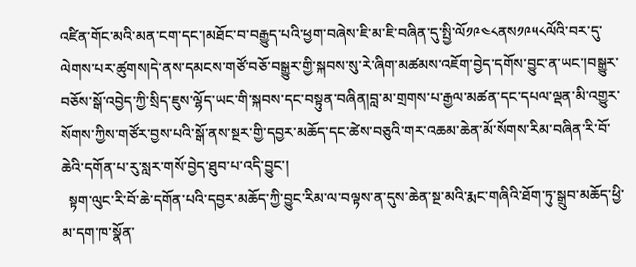འཛིན་གོང་མའི་མན་ངག་དང་།མཐོང་བ་བརྒྱུད་པའི་ཕྱག་བཞེས་ཇི་མ་ཇི་བཞིན་དུ་སྤྱི་ལོ༡༩༤༨ནས༡༩༥༨ལོའི་བར་དུ་ལེགས་པར་ཚུགས།དེ་ནས་དམངས་གཙོ་བཅོ་བསྒྱུར་གྱི་སྐབས་སུ་རེ་ཞིག་མཚམས་འཇོག་བྱེད་དགོས་བྱུང་ན་ཡང་།བསྒྱུར་བཅོས་སྒོ་འབྱེད་ཀྱི་སྲིད་ཇུས་ལྷོད་ཡང་གི་སྐབས་དང་བསྟུན་བཞིན།བླ་མ་གྲགས་པ་རྒྱལ་མཚན་དང་དཔལ་ལྡན་མི་འགྱུར་སོགས་ཀྱིས་གཙོར་བྱས་པའི་སྒོ་ནས་སྔར་གྱི་དབྱར་མཆོད་དང་ཚེས་བཅུའི་གར་འཆམ་ཆེན་མོ་སོགས་རིམ་བཞིན་རི་བོ་ཆེའི་དགོན་པ་རུ་སླར་གསོ་བྱེད་ཐུབ་པ་འདི་བྱུང་།
  སྟག་ལུང་རི་བོ་ཆེ་དགོན་པའི་དབྱར་མཆོད་ཀྱི་བྱུང་རིམ་ལ་བལྟས་ན་དུས་ཆེན་སྔ་མའི་རྨང་གཞིའི་ཐོག་ཏུ་སྒྲུབ་མཆོད་ཕྱི་མ་དག་ཁ་སྣོན་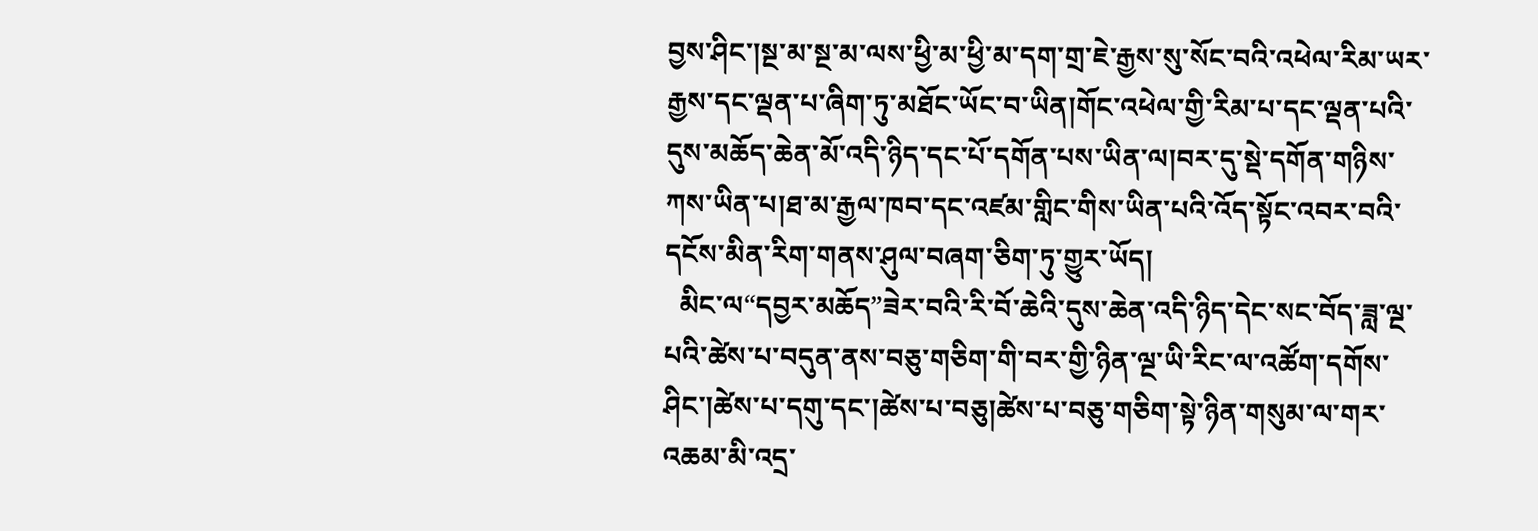བྱས་ཤིང་།སྔ་མ་སྔ་མ་ལས་ཕྱི་མ་ཕྱི་མ་དག་གྲ་ཇེ་རྒྱས་སུ་སོང་བའི་འཕེལ་རིམ་ཡར་རྒྱས་དང་ལྡན་པ་ཞིག་ཏུ་མཐོང་ཡོང་བ་ཡིན།གོང་འཕེལ་གྱི་རིམ་པ་དང་ལྡན་པའི་དུས་མཆོད་ཆེན་མོ་འདི་ཉིད་དང་པོ་དགོན་པས་ཡིན་ལ།བར་དུ་སྡེ་དགོན་གཉིས་ཀས་ཡིན་པ།ཐ་མ་རྒྱལ་ཁབ་དང་འཛམ་གླིང་གིས་ཡིན་པའི་འོད་སྟོང་འབར་བའི་དངོས་མིན་རིག་གནས་ཤུལ་བཞག་ཅིག་ཏུ་གྱུར་ཡོད།
  མིང་ལ“དབྱར་མཆོད”ཟེར་བའི་རི་བོ་ཆེའི་དུས་ཆེན་འདི་ཉིད་དེང་སང་བོད་ཟླ་ལྔ་པའི་ཚེས་པ་བདུན་ནས་བཅུ་གཅིག་གི་བར་གྱི་ཉིན་ལྔ་ཡི་རིང་ལ་འཚོག་དགོས་ཤིང་།ཚེས་པ་དགུ་དང་།ཚེས་པ་བཅུ།ཚེས་པ་བཅུ་གཅིག་སྟེ་ཉིན་གསུམ་ལ་གར་འཆམ་མི་འདྲ་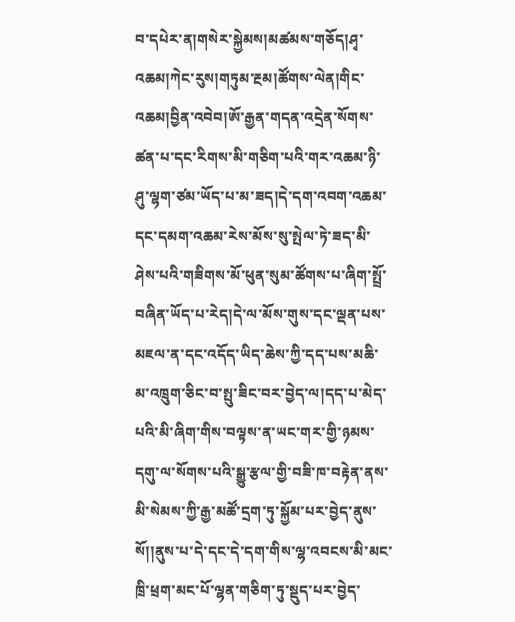བ་དཔེར་ན།གསེར་སྐྱེམས།མཚམས་གཅོད།ཤྭ་འཆམ།ཀེང་རུས།གཏུམ་རྔམ།ཚོགས་ལེན།གིང་འཆམ།བྱིན་འབེབ།ཨོ་རྒྱན་གདན་འདྲེན་སོགས་ཚན་པ་དང་རིགས་མི་གཅིག་པའི་གར་འཆམ་ཉི་ཤུ་ལྷག་ཙམ་ཡོད་པ་མ་ཟད།དེ་དག་འབག་འཆམ་དང་དམག་འཆམ་རེས་མོས་སུ་སྤེལ་ཏེ་ཟད་མི་ཤེས་པའི་གཟིགས་མོ་ཕུན་སུམ་ཚོགས་པ་ཞིག་སྤྲོ་བཞིན་ཡོད་པ་རེད།དེ་ལ་མོས་གུས་དང་ལྡན་པས་མཇལ་ན་དང་འདོད་ཡིད་ཆེས་ཀྱི་དད་པས་མཆི་མ་འཁྲུག་ཅིང་བ་སྤུ་ཟིང་བར་བྱེད་ལ།དད་པ་མེད་པའི་མི་ཞིག་གིས་བལྟས་ན་ཡང་གར་གྱི་ཉམས་དགུ་ལ་སོགས་པའི་སྒྱུ་རྩལ་གྱི་བཟི་ཁ་བརྟེན་ནས་མི་སེམས་ཀྱི་རྒྱ་མཚོ་དྲག་ཏུ་སྐྱོམ་པར་བྱེད་ནུས་སོ།།ནུས་པ་དེ་དང་དེ་དག་གིས་ལྷ་འབངས་མི་མང་ཁྲི་ཕྲག་མང་པོ་ལྷན་གཅིག་ཏུ་སྡུད་པར་བྱེད་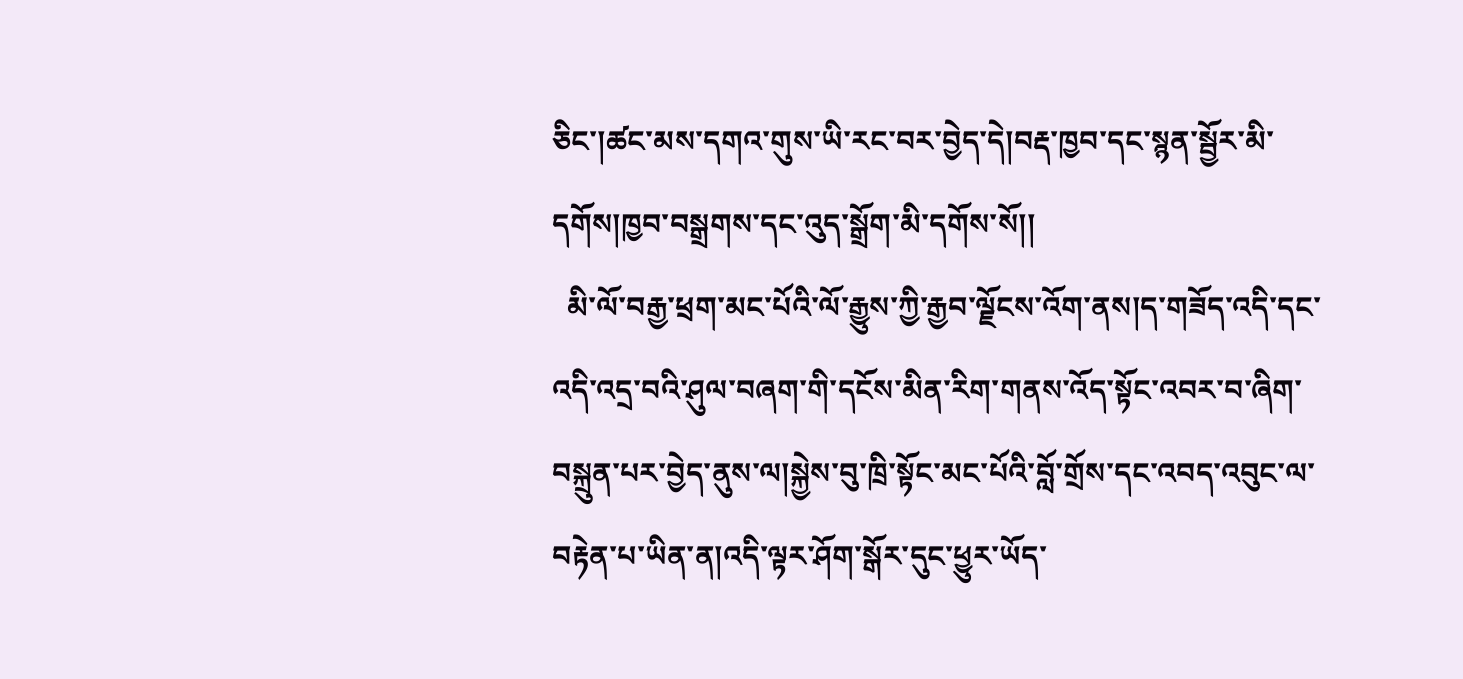ཅིང་།ཚང་མས་དགའ་གུས་ཡི་རང་བར་བྱེད་དེ།བརྡ་ཁྱབ་དང་སྙན་སྦྱོར་མི་དགོས།ཁྱབ་བསྒྲགས་དང་འུད་སྒྲོག་མི་དགོས་སོ།།
  མི་ལོ་བརྒྱ་ཕྲག་མང་པོའི་ལོ་རྒྱུས་ཀྱི་རྒྱབ་ལྗོངས་འོག་ནས།ད་གཟོད་འདི་དང་འདི་འདྲ་བའི་ཤུལ་བཞག་གི་དངོས་མིན་རིག་གནས་འོད་སྟོང་འབར་བ་ཞིག་བསྐྲུན་པར་བྱེད་ནུས་ལ།སྐྱེས་བུ་ཁྲི་སྟོང་མང་པོའི་བློ་གྲོས་དང་འབད་འབུང་ལ་བརྟེན་པ་ཡིན་ན།འདི་ལྟར་ཤོག་སྒོར་དུང་ཕྱུར་ཡོད་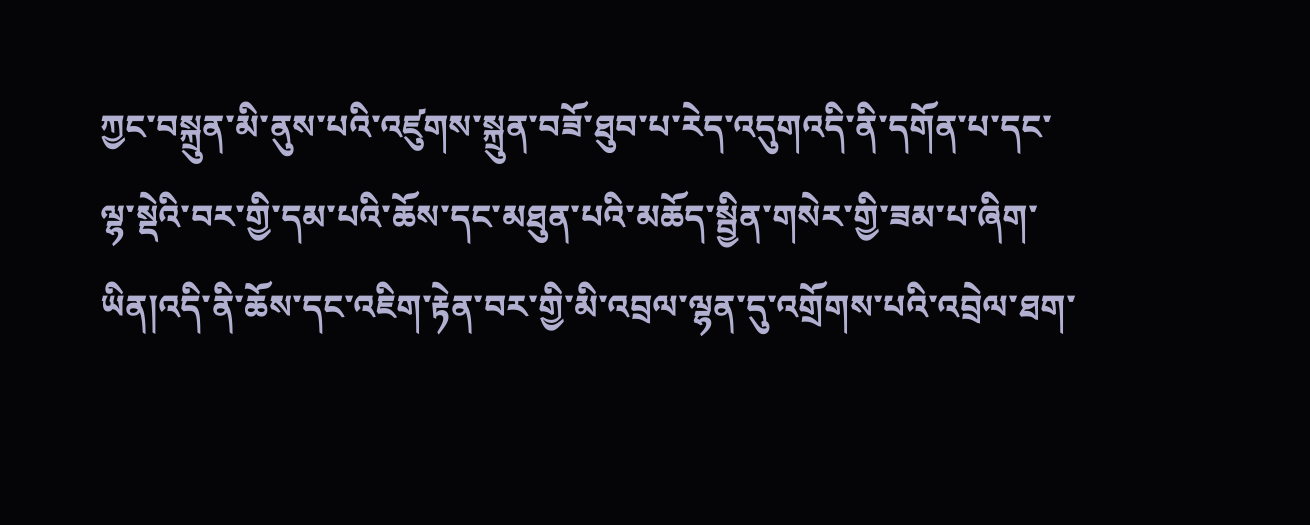ཀྱང་བསྐྲུན་མི་ནུས་པའི་འཛུགས་སྐྲུན་བཟོ་ཐུབ་པ་རེད་འདུགའདི་ནི་དགོན་པ་དང་ལྷ་སྡེའི་བར་གྱི་དམ་པའི་ཆོས་དང་མཐུན་པའི་མཆོད་སྦྱིན་གསེར་གྱི་ཟམ་པ་ཞིག་ཡིན།འདི་ནི་ཆོས་དང་འཇིག་རྟེན་བར་གྱི་མི་འབྲལ་ལྷན་དུ་འགྲོགས་པའི་འབྲེལ་ཐག་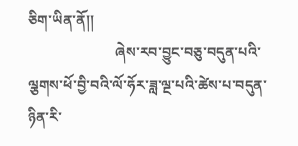ཅིག་ཡིན་ནོ།།
                        ཞེས་རབ་བྱུང་བཅུ་བདུན་པའི་ལྕགས་ཕོ་བྱི་བའི་ལོ་ཧོར་ཟླ་ལྔ་པའི་ཚེས་པ་བདུན་ཉིན་རི་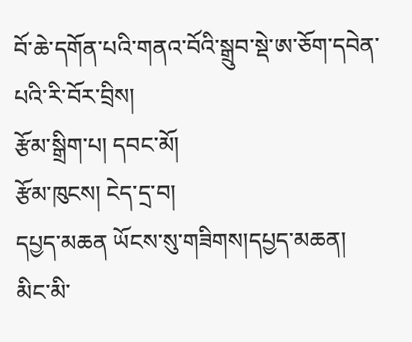བོ་ཆེ་དགོན་པའི་གནའ་བོའི་སྒྲུབ་སྡེ་ཨ་ཅོག་དབེན་པའི་རི་བོར་བྲིས།
རྩོམ་སྒྲིག་པ། དབང་མོ།
རྩོམ་ཁུངས། ངེད་དྲ་བ།
དཔྱད་མཆན ཡོངས་སུ་གཟིགས།དཔྱད་མཆན།
མིང་མི་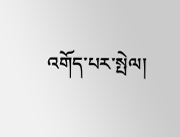འགོད་པར་སྤེལ།